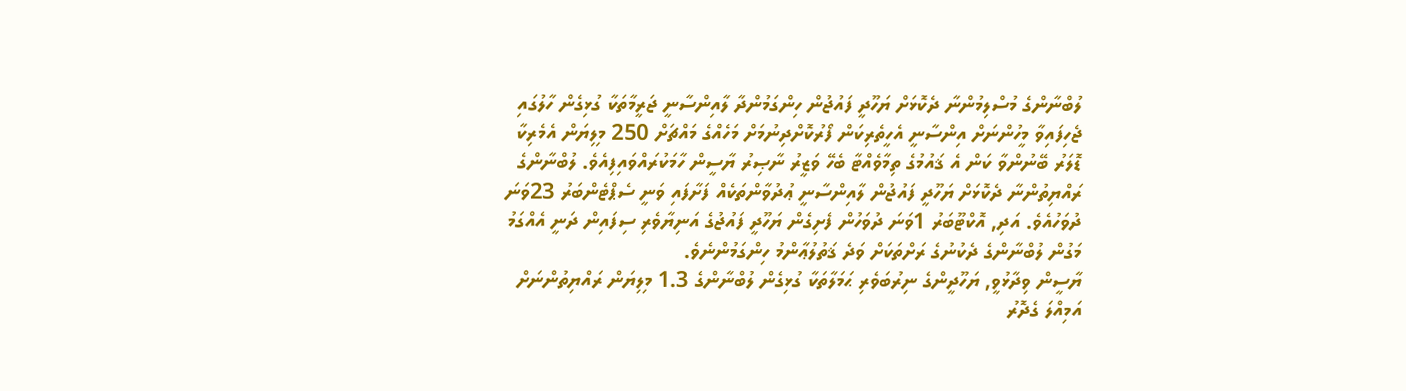ލުބްނާންގެ މުސްލިމުންނާ ދެކޮޅަށް ޔަހޫދީ ފައުޖުން ހިންގަމުންދާ ލާއިންސާނީ ޖަރީމާތަކާ ގުޅިގެން ހާލުގައި ޖެހިފައިވާ މީހުންނަށް އިންސާނީ އެހީތެރިކަން ފޯރުކޮށްދިނުމަށް މަހެއްގެ މައްޗަށް 250 މިލިޔަން އެމެރިކާ ޑޮލަރު ބޭނުންވާ ކަން އެ ޤައުމުގެ ތިމާވެއްޓާ ބެހޭ ވަޒީރު ނާޞިރު ޔާސީން ހާމަކުރައްވައިފިއެވެ. ލުބްނާންގެ ރައްޔިތުންނާ ދެކޮޅަށް ޔަހޫދީ ފައުޖުން ލާއިންސާނީ ޢުދުވާންތަކެއް ފަށާފައި ވަނީ ސެޕްޓެންބަރު 23ވަނަ ދުވަހުއެވެ. އަދި, އޮކްޓޫބަރު 1ވަނަ ދުވަހުން ފެށިގެން ޔަހޫދީ ފައުޖުގެ އަނިޔާވެރި ސިފައިން ދަނީ އެއްގަމު މަގުން ލުބްނާންގެ ދެކުނުގެ ރަށްތަކަށް ވަދެ ޤަތުލުޢާންމު ހިންގަމުންނެވެ.
ޔާސީން ވިދާޅުވީ, ޔަހޫދީންގެ ނިރުބަވެރި ޙަމަލާތަކާ ގުޅިގެން ލުބްނާންގެ 1.3 މިލިޔަން ރައްޔިތުންނަށް އަމިއްލަ ގެދޮރު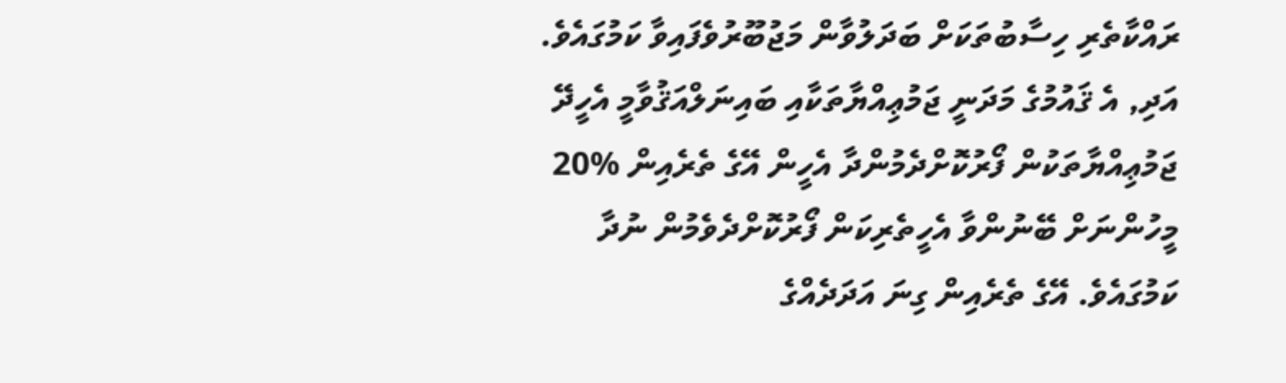ރައްކާތެރި ހިސާބުތަކަށް ބަދަލުވާން މަޖުބޫރުވެފައިވާ ކަމުގައެވެ. އަދި, އެ ޤައުމުގެ މަދަނީ ޖަމުޢިއްޔާތަކާއި ބައިނަލްއަޤުވާމީ އެހީދޭ ޖަމުޢިއްޔާތަކުން ފޯރުކޮށްދެމުންދާ އެހީން އޭގެ ތެރެއިން %20 މީހުންނަށް ބޭނުންވާ އެހީތެރިކަން ފޯރުކޮށްދެވެމުން ނުދާ ކަމުގައެވެ. އޭގެ ތެރެއިން ގިނަ އަދަދެއްގެ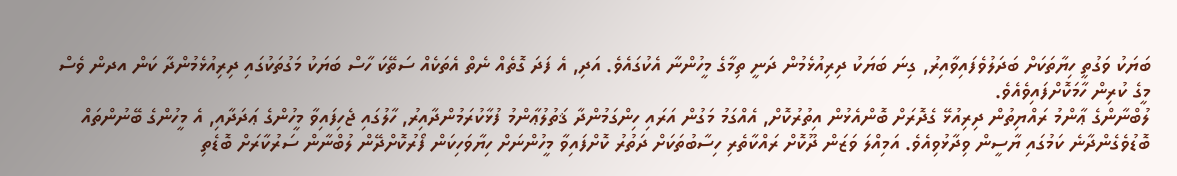ބަޔަކު ވަގުތީ ހިޔާތަކަށް ބަދަލުވެފައިވާއިރު, ގިނަ ބަޔަކު ދިރިއުޅެމުން ދަނީ ތިމާގެ މީހުންނާ އެކުގައެވެ. އަދި, އެ ފަދަ ގޮތެއް ނެތް އެތަކެއް ސަތޭކަ ހާސް ބަޔަކު މަގުތަކުގައި ދިރިއުޅެމުންދާ ކަން އދން ވެސް މީގެ ކުރިން ހާމަކޮށްފައިވެއެވެ.
ލުބްނާންގެ ޢާންމު ރައްޔިތުން ދިރިއުޅޭ ގެދޮރަށް ބޮންއެޅުން އިތުރުކޮށް, އެއްގަމު މަގުން އަރައި ހިންގަމުންދާ ޤަތުލުޢާންމު ފުޅާކުރަމުންދާއިރު, ހާލުގައި ޖެހިފައިވާ މީހުންގެ ޢަދަދާއި, އެ މީހުންގެ ބޭނުންތައް ބޮޑުވެގެންދާނެ ކަމުގައި ޔާސީން ވިދާޅުވިއެވެ. އަމިއްލަ ވަޒަން ދޫކޮށް ރައްކާތެރި ހިސާބުތަކަށް ދަތުރު ކޮށްފައިވާ މީހުންނަށް ހިޔާވަހިކަން ފޯރުކޮށްދޭން ލުބްނާން ސަރުކާރަށް ބޮޑެތި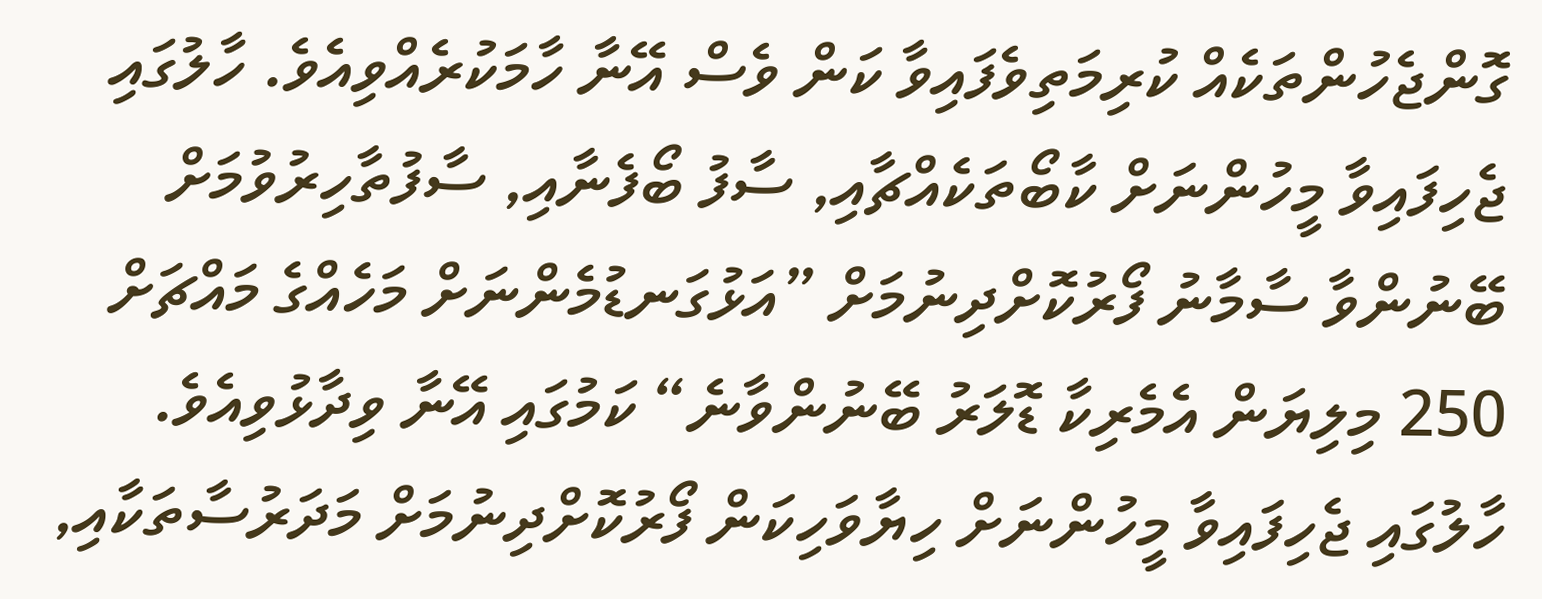ގޮންޖެހުންތަކެއް ކުރިމަތިވެފައިވާ ކަން ވެސް އޭނާ ހާމަކުރެއްވިއެވެ. ހާލުގައި ޖެހިފައިވާ މީހުންނަށް ކާބޯތަކެއްޗާއި, ސާފު ބޯފެނާއި, ސާފުތާހިރުވުމަށް ބޭނުންވާ ސާމާނު ފޯރުކޮށްދިނުމަށް ”އަޅުގަނޑުމެންނަށް މަހެއްގެ މައްޗަށް 250 މިލިޔަން އެމެރިކާ ޑޮލަރު ބޭނުންވާނެ“ ކަމުގައި އޭނާ ވިދާޅުވިއެވެ.
ހާލުގައި ޖެހިފައިވާ މީހުންނަށް ހިޔާވަހިކަން ފޯރުކޮށްދިނުމަށް މަދަރުސާތަކާއި,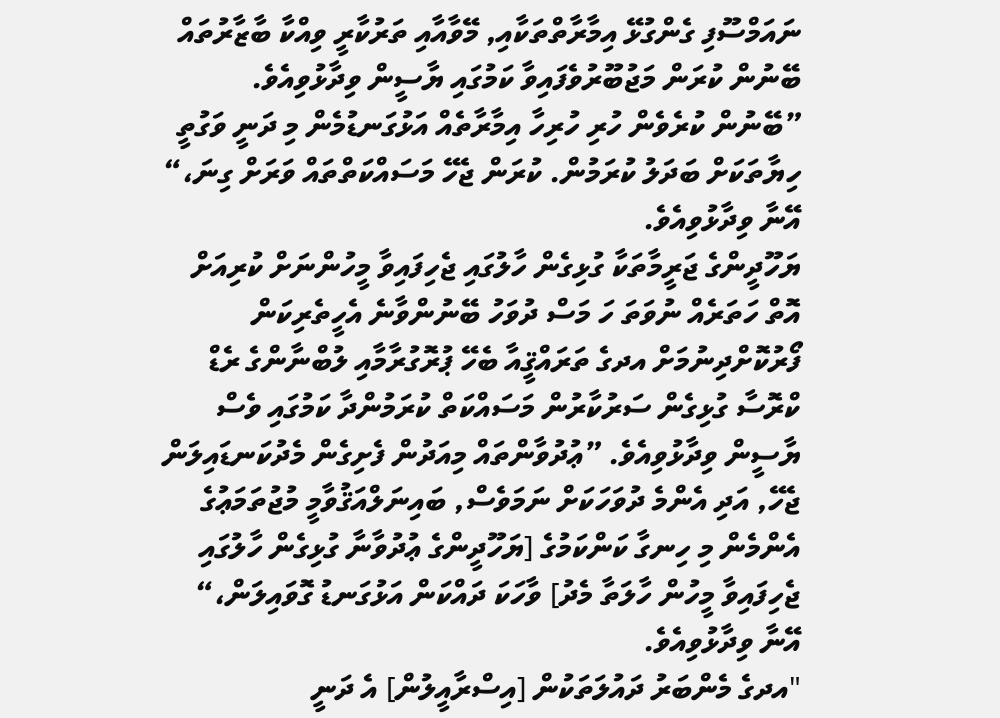ނައަމްސޫފި ގެންގުޅޭ އިމާރާތްތަކާއި, މޭވާއާއި ތަރުކާރީ ވިއްކާ ބާޒާރުތައް ބޭނުން ކުރަން މަޖުބޫރުވެފައިވާ ކަމުގައި ޔާސީން ވިދާޅުވިއެވެ. ”ބޭނުން ކުރެވެން ހުރި ހުރިހާ އިމާރާތެއް އަޅުގަނޑުމެން މި ދަނީ ވަގުތީ ހިޔާތަކަށް ބަދަލު ކުރަމުން. ކުރަން ޖެހޭ މަސައްކަތްތައް ވަރަށް ގިނަ،“ އޭނާ ވިދާޅުވިއެވެ.
ޔަހޫދީންގެ ޖަރީމާތަކާ ގުޅިގެން ހާލުގައި ޖެހިފައިވާ މީހުންނަށް ކުރިއަށް އޮތް ހަތަރެއް ނުވަތަ ހަ މަސް ދުވަހު ބޭނުންވާނެ އެހީތެރިކަން ފޯރުކޮށްދިނުމަށް އދގެ ތަރައްޤީއާ ބެހޭ ޕުރޮގުރާމާއި ލުބްނާންގެ ރެޑް ކްރޮސާ ގުޅިގެން ސަރުކާރުން މަސައްކަތް ކުރަމުންދާ ކަމުގައި ވެސް ޔާސީން ވިދާޅުވިއެވެ. ”ޢުދުވާންތައް މިއަދުން ފެށިގެން މެދުކަނޑައިލަން ޖެހޭ, އަދި އެންމެ ދުވަހަކަށް ނަމަވެސް, ބައިނަލްއަޤުވާމީ މުޖުތަމަޢުގެ އެންމެން މި ހިނގާ ކަންކަމުގެ [ޔަހޫދީންގެ ޢުދުވާނާ ގުޅިގެން ހާލުގައި ޖެހިފައިވާ މީހުން ހާލަތާ މެދު] ވާހަކަ ދައްކަން އަޅުގަނޑު ގޮވައިލަން،“ އޭނާ ވިދާޅުވިއެވެ.
"އދގެ މެންބަރު ދައުލަތަކުން [އިސްރާއީލުން] އެ ދަނީ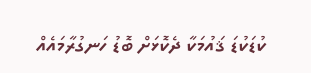ކުޑަކުޑަ ޤައުމަކާ ދެކޮޅަށް ބޮޑު ހަނގުރާމައެއް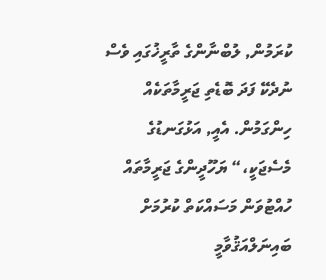ކުރަމުން, ލުބްނާންގެ ތާރީޚުގައި ވެސް ނުދެކޭ ފަދަ ބޮޑެތި ޖަރީމާތަކެއް ހިންގަމުން. އެއީ, އަޅުގަނޑުގެ މެސެޖަކީ،“ ޔަހޫދީންގެ ޖަރީމާތައް ހުއްޓުވަން މަސައްކަތް ކުރުމަށް ބައިނަލްއަޤުވާމީ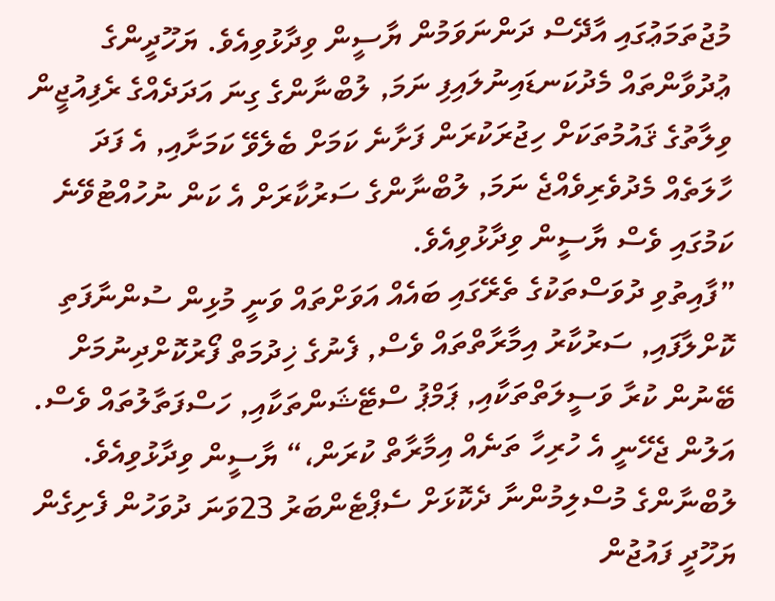މުޖުތަމަޢުގައި އާދޭސް ދަންނަވަމުން ޔާސީން ވިދާޅުވިއެވެ. ޔަހޫދީންގެ ޢުދުވާންތައް މެދުކަނޑައިނުލައިފި ނަމަ, ލުބްނާންގެ ގިނަ އަދަދެއްގެ ރެފިއުޖީން ވިލާތުގެ ޤައުމުތަކަށް ހިޖުރަކުރަން ފަށާނެ ކަމަށް ބެލެވޭ ކަމަށާއި, އެ ފަދަ ހާލަތެއް މެދުވެރިވެއްޖެ ނަމަ, ލުބްނާންގެ ސަރުކާރަށް އެ ކަން ނުހުއްޓުވޭނެ ކަމުގައި ވެސް ޔާސީން ވިދާޅުވިއެވެ.
”ފާއިތުވި ދުވަސްތަކުގެ ތެރޭގައި ބައެއް އަވަށްތައް ވަނީ މުޅިން ސުންނާފަތި ކޮށްލާފައި, ސަރުކާރު އިމާރާތްތައް ވެސް, ފެނުގެ ޚިދުމަތް ފޯރުކޮށްދިނުމަށް ބޭނުން ކުރާ ވަސީލަތްތަކާއި, ޕަމްޕު ސްޓޭޝަންތަކާއި, ހަސްފަތާލުތައް ވެސް. އަލުން ޖެހޭނީ އެ ހުރިހާ ތަނެއް އިމާރާތް ކުރަން،“ ޔާސީން ވިދާޅުވިއެވެ.
ލުބްނާންގެ މުސްލިމުންނާ ދެކޮޅަށް ސެޕްޓެންބަރު 23ވަނަ ދުވަހުން ފެށިގެން ޔަހޫދީ ފައުޖުން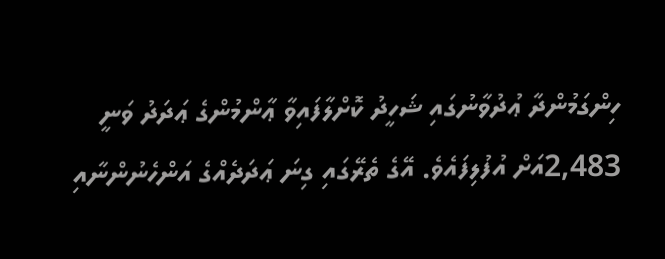ހިންގަމުންދާ ޢުދުވާނުގައި ޝަހީދު ކޮށްލާފައިވާ ޢާންމުންގެ ޢަދަދު ވަނީ 2,483އަށް އުފުލިފައެވެ. އޭގެ ތެރޭގައި ގިނަ ޢަދަދެއްގެ އަންހެނުންނާއި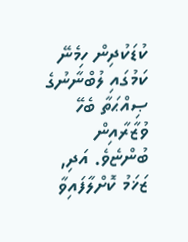ކުޑަކުދިން ހިމެނޭ ކަމުގައި ލުބްނާނުގެ ޞިއްޙަތާ ބެހޭ ވުޒާރާއިން ބުންޏެވެ. އަދި, ޒަޚަމު ކޮށްލާފައިވާ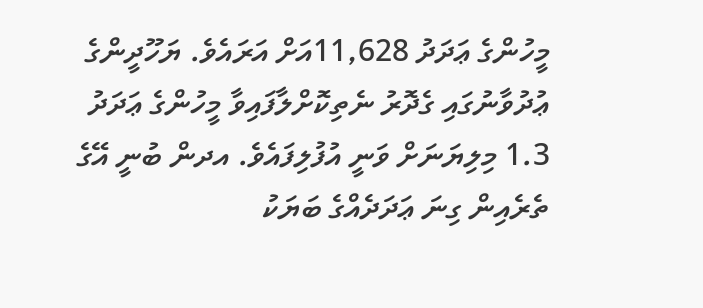މީހުންގެ ޢަދަދު 11,628އަށް އަރައެވެ. ޔަހޫދީންގެ ޢުދުވާނުގައި ގެދޮރު ނެތިކޮށްލާފައިވާ މީހުންގެ ޢަދަދު 1.3 މިލިޔަނަށް ވަނީ އުފުލިފައެވެ. އދން ބުނީ އޭގެ ތެރެއިން ގިނަ ޢަދަދެއްގެ ބަޔަކު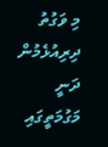މި ވަގުތު ދިރިއުޅެމުން ދަނީ މަގުމަތީގައި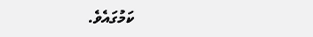ކަމުގައެވެ.